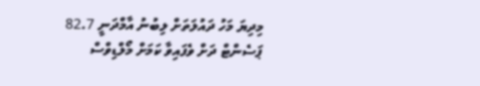މިދިޔަ މަހު ދައުލަތަށް ލިބުނު އާމްދަނީ 82.7 ޕަސެންޓް ދަށް ވެފައިވާ ކަމަށް މޯލްޑިވްސް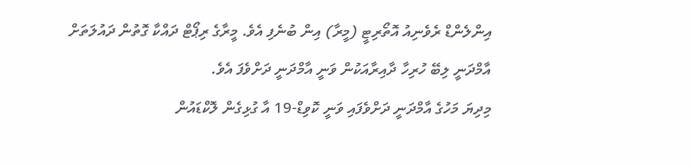އިންލެންޑް ރެވެނިއު އޮތޯރިޓީ (މީރާ) އިން ބުނެފި އެވެ. މީރާގެ ރިޕޯޓް ދައްކާ ގޮތުން ދައުލަތަށް އާމްދަނީ ލިބޭ ހުރިހާ ދާއިރާއަކުން ވަނީ އާމްދަނީ ދަށްވެފަ އެވެ.
މިދިޔަ މަހުގެ އާމްދަނީ ދަށްވެފައި ވަނީ ކޮވިޑް-19 އާ ގުޅިގެން ލޮކްޑައުން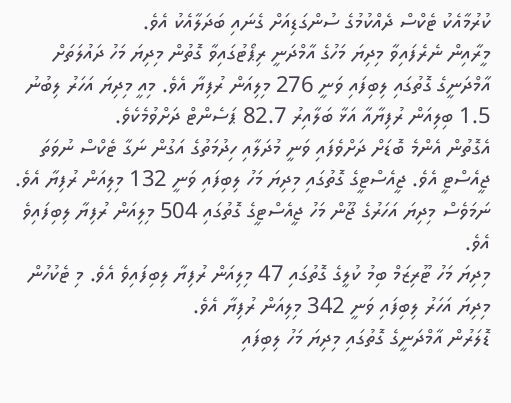ކުރުމާއެކު ޓެކްސް ދެއްކުމުގެ ސުންގަޑިއަށް ގެނައި ބަދަލާއެކު އެވެ.
މީރާއިން ނެރެފައިވާ މިދިޔަ މަހުގެ އާމްދަނީ ރިޕޯޓުގައިވާ ގޮތުން މިދިޔަ މަހު ދައުލަތަށް އާމްދަނީގެ ގޮތުގައި ލިބިފައި ވަނީ 276 މިލިއަން ރުފިޔާ އެވެ. މިއީ މިދިޔަ އަހަރު ލިބުނު 1.5 ބިލިއަން ރުފިޔާއާ އަޅާ ބަލާއިރު 82.7 ޕަސެންޓް ދަށްވުމެކެވެ.
އެގޮތުން އެންމެ ބޮޑަށް ދަށްވެފައި ވަނީ މުދަލާއި ހިދުމަތުގެ އަގުން ނަގާ ޓެކްސް ނުވަތަ ޖީއެސްޓީ އެވެ. ޖީއެސްޓީގެ ގޮތުގައި މިދިޔަ މަހު ލިބިފައި ވަނީ 132 މިލިއަން ރުފިޔާ އެވެ. ނަމަވެސް މިދިޔަ އަހަރުގެ ޖޫން މަހު ޖީއެސްޓީގެ ގޮތުގައި 504 މިލިއަން ރުފިޔާ ލިބިފައިވެ އެވެ.
މިދިޔަ މަހު ޓޫރިޒަމް ބިމު ކުލީގެ ގޮތުގައި 47 މިލިއަން ރުފިޔާ ލިބިފައިވެ އެވެ. މި ޓެކުހުން މިދިޔަ އަހަރު ލިބިފައި ވަނީ 342 މިލިއަން ރުފިޔާ އެވެ.
ޑޮލަރުން އާމްދަނީގެ ގޮތުގައި މިދިޔަ މަހު ލިބިފައި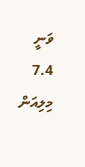ވަނީ 7.4 މިލިއަން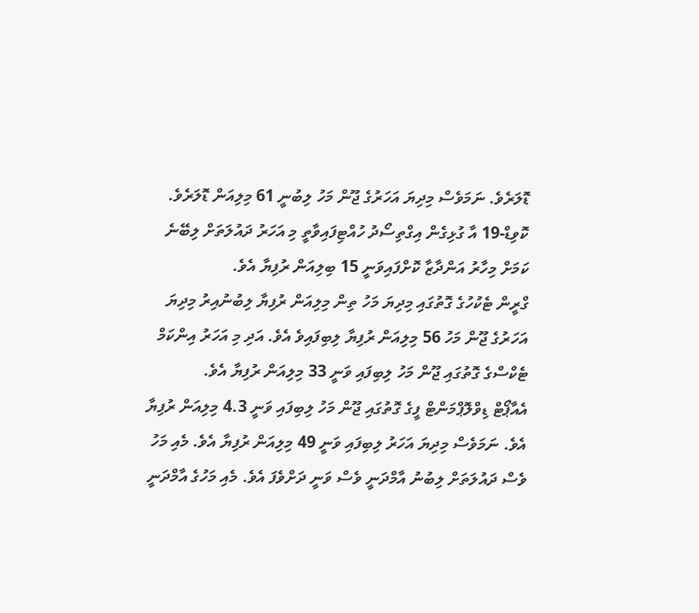ޑޮލަރެވެ. ނަމަވެސް މިދިޔަ އަހަރުގެ ޖޫން މަހު ލިބުނީ 61 މިލިއަން ޑޮލަރެވެ.
ކޮވިޑް-19 އާ ގުޅިގެން އިގްތިސޯދު ހުއްޓިފައިވާތީ މި އަހަރު ދައުލަތަށް ލިބޭނެ ކަމަށް މިހާރު އަންދާޒާ ކޮށްފައިވަނީ 15 ބިލިއަން ރުފިޔާ އެވެ.
ގްރީން ޓެކުހުގެ ގޮތުގައި މިދިޔަ މަހު ތިން މިލިއަން ރުފިޔާ ލިބުނުއިރު މިދިޔަ އަހަރުގެ ޖޫން މަހު 56 މިލިއަން ރުފިޔާ ލިބިފައިވެ އެވެ. އަދި މި އަހަރު އިންކަމް ޓެކްސްގެ ގޮތުގައި ޖޫން މަހު ލިބިފައި ވަނީ 33 މިލިއަން ރުފިޔާ އެވެ.
އެއާޕޯޓް ޑިވްލޮޕްމަންޓް ފީގެ ގޮތުގައި ޖޫން މަހު ލިބިފައި ވަނީ 4.3 މިލިއަން ރުފިޔާ އެވެ. ނަމަވެސް މިދިޔަ އަހަރު ލިބިފައި ވަނީ 49 މިލިއަން ރުފިޔާ އެވެ. މެއި މަހު ވެސް ދައުލަތަށް ލިބުނު އާމްދަނީ ވެސް ވަނީ ދަށްވެފަ އެވެ. މެއި މަހުގެ އާމްދަނީ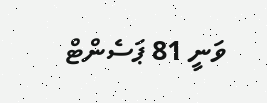ވަނީ 81 ޕަސެންޓް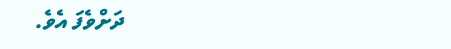ދަށްވެފަ އެވެ.